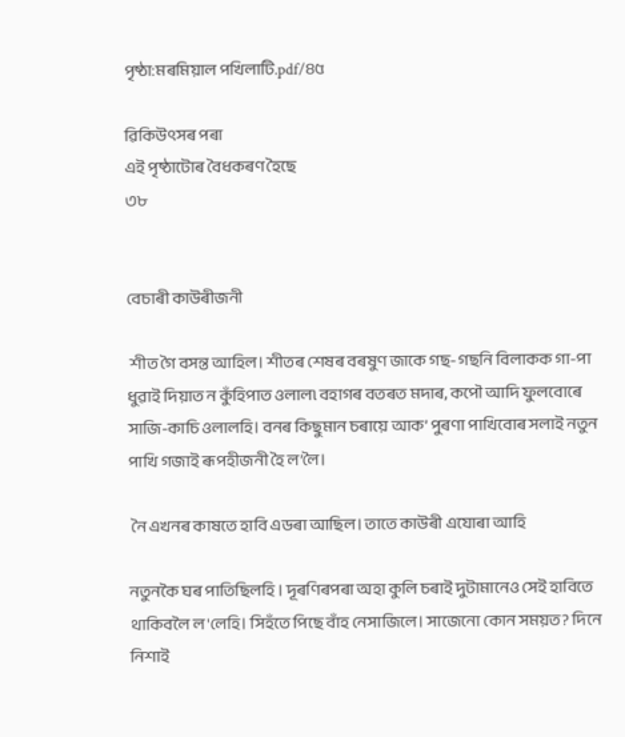পৃষ্ঠা:মৰমিয়াল পখিলাটি.pdf/৪৫

ৱিকিউৎসৰ পৰা
এই পৃষ্ঠাটোৰ বৈধকৰণ হৈছে
৩৮


বেচাৰী কাউৰীজনী

 শীত গৈ বসন্ত আহিল। শীতৰ শেষৰ বৰষুণ জাকে গছ-গছনি বিলাকক গা-পা ধুৱাই দিয়াত ন কুঁহিপাত ওলাল৷ বহাগৰ বতৰত মদাৰ, কপৌ আদি ফুলবোৰে সাজি-কাচি ওলালহি। বনৰ কিছুমান চৰায়ে আক’ পুৰণা পাখিবোৰ সলাই নতুন পাখি গজাই ৰূপহীজনী হৈ ল’লৈ।

 নৈ এখনৰ কাষতে হাবি এডৰা আছিল। তাতে কাউৰী এযোৰা আহি

নতুনকৈ ঘৰ পাতিছিলহি । দূৰণিৰপৰা অহা কুলি চৰাই দুটামানেও সেই হাবিতে থাকিবলৈ ল'লেহি। সিহঁতে পিছে বাঁহ নেসাজিলে। সাজেনো কোন সময়ত? দিনে নিশাই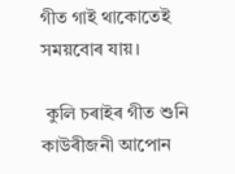গীত গাই থাকোতেই সময়বোৰ যায়।

 কুলি চৰাইৰ গীত শুনি কাউৰীজনী আপোন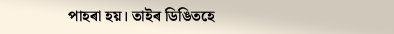পাহৰা হয়। তাইৰ ডিঙিতহে